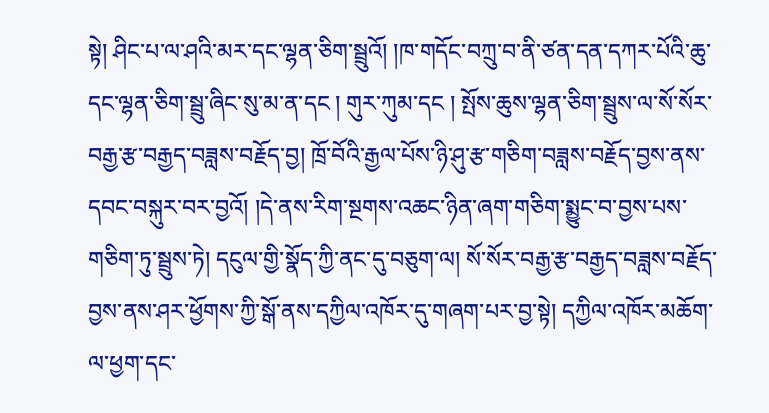སྟེ། ཤིང་པ་ལ་ཤའི་མར་དང་ལྷན་ཅིག་སྦྲུའོ། །ཁ་གདོང་བཀྲུ་བ་ནི་ཙན་དན་དཀར་པོའི་ཆུ་དང་ལྷན་ཅིག་སྦྲུ་ཞིང་སུ་མ་ན་དང ། གུར་ཀུམ་དང ། སྤོས་ཆུས་ལྷན་ཅིག་སྦྲུས་ལ་སོ་སོར་བརྒྱ་རྩ་བརྒྱད་བཟླས་བརྗོད་བྱ། ཁྲོ་བོའི་རྒྱལ་པོས་ཉི་ཤུ་རྩ་གཅིག་བཟླས་བརྗོད་བྱས་ནས་དབང་བསྐུར་བར་བྱའོ། །དེ་ནས་རིག་སྔགས་འཆང་ཉིན་ཞག་གཅིག་སྨྱུང་བ་བྱས་པས་གཅིག་ཏུ་སྦྲུས་ཏེ། དངུལ་གྱི་སྣོད་ཀྱི་ནང་དུ་བཅུག་ལ། སོ་སོར་བརྒྱ་རྩ་བརྒྱད་བཟླས་བརྗོད་བྱས་ནས་ཤར་ཕྱོགས་ཀྱི་སྒོ་ནས་དཀྱིལ་འཁོར་དུ་གཞག་པར་བྱ་སྟེ། དཀྱིལ་འཁོར་མཆོག་ལ་ཕྱག་དང་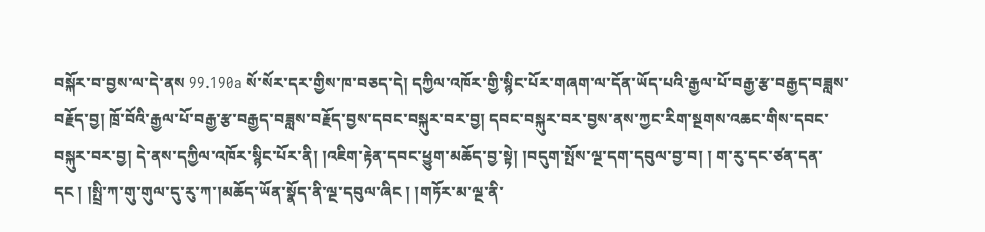བསྐོར་བ་བྱས་ལ་དེ་ནས 99.190a སོ་སོར་དར་གྱིས་ཁ་བཅད་དེ། དཀྱིལ་འཁོར་གྱི་སྙིང་པོར་གཞག་ལ་དོན་ཡོད་པའི་རྒྱལ་པོ་བརྒྱ་རྩ་བརྒྱད་བཟླས་བརྗོད་བྱ། ཁྲོ་བོའི་རྒྱལ་པོ་བརྒྱ་རྩ་བརྒྱད་བཟླས་བརྗོད་བྱས་དབང་བསྐུར་བར་བྱ། དབང་བསྐུར་བར་བྱས་ནས་ཀྱང་རིག་སྔགས་འཆང་གིས་དབང་བསྐུར་བར་བྱ། དེ་ནས་དཀྱིལ་འཁོར་སྙིང་པོར་ནི། །འཇིག་རྟེན་དབང་ཕྱུག་མཆོད་བྱ་སྟེ། །བདུག་སྤོས་ལྔ་དག་དབུལ་བྱ་བ། ། ག་རུ་དང་ཙན་དན་དང ། །སྤྲི་ཀ་གུ་གུལ་དུ་རུ་ཀ་།མཆོད་ཡོན་སྣོད་ནི་ལྔ་དབུལ་ཞིང ། །གཏོར་མ་ལྔ་ནི་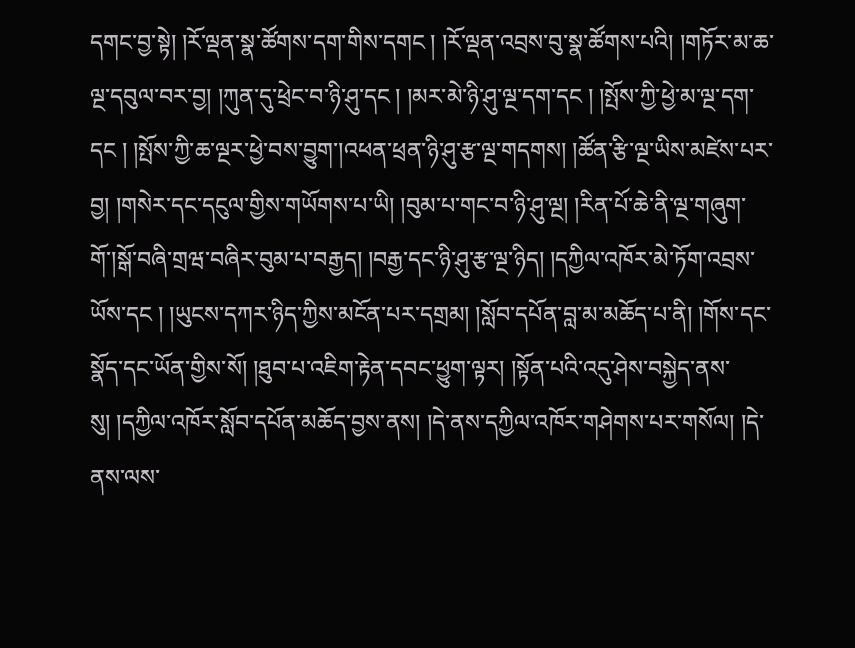དགང་བྱ་སྟེ། །རོ་ལྡན་སྣ་ཚོགས་དག་གིས་དགང ། །རོ་ལྡན་འབྲས་བུ་སྣ་ཚོགས་པའི། །གཏོར་མ་ཆ་ལྔ་དབུལ་བར་བྱ། །ཀུན་དུ་ཕྲེང་བ་ཉི་ཤུ་དང ། །མར་མེ་ཉི་ཤུ་ལྔ་དག་དང ། །སྤོས་ཀྱི་ཕྱེ་མ་ལྔ་དག་དང ། །སྤོས་ཀྱི་ཆ་ལྔར་ཕྱེ་བས་བྱུག་།འཕན་ཕྲན་ཉི་ཤུ་རྩ་ལྔ་གདགས། །ཚོན་རྩི་ལྔ་ཡིས་མཛེས་པར་བྱ། །གསེར་དང་དངུལ་གྱིས་གཡོགས་པ་ཡི། །བུམ་པ་གང་བ་ཉི་ཤུ་ལྔ། །རིན་པོ་ཆེ་ནི་ལྔ་གཞུག་གོ་།སྒོ་བཞི་གྲཝ་བཞིར་བུམ་པ་བརྒྱད། །བརྒྱ་དང་ཉི་ཤུ་རྩ་ལྔ་ཉིད། །དཀྱིལ་འཁོར་མེ་ཏོག་འབྲས་ཡོས་དང ། །ཡུངས་དཀར་ཉིད་ཀྱིས་མངོན་པར་དགྲམ། །སློབ་དཔོན་བླ་མ་མཆོད་པ་ནི། །གོས་དང་སྣོད་དང་ཡོན་གྱིས་སོ། །ཐུབ་པ་འཇིག་རྟེན་དབང་ཕྱུག་ལྟར། །སྟོན་པའི་འདུ་ཤེས་བསྐྱེད་ནས་སུ། །དཀྱིལ་འཁོར་སློབ་དཔོན་མཆོད་བྱས་ནས། །དེ་ནས་དཀྱིལ་འཁོར་གཤེགས་པར་གསོལ། །དེ་ནས་ལས་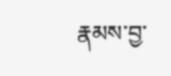རྣམས་བྱ་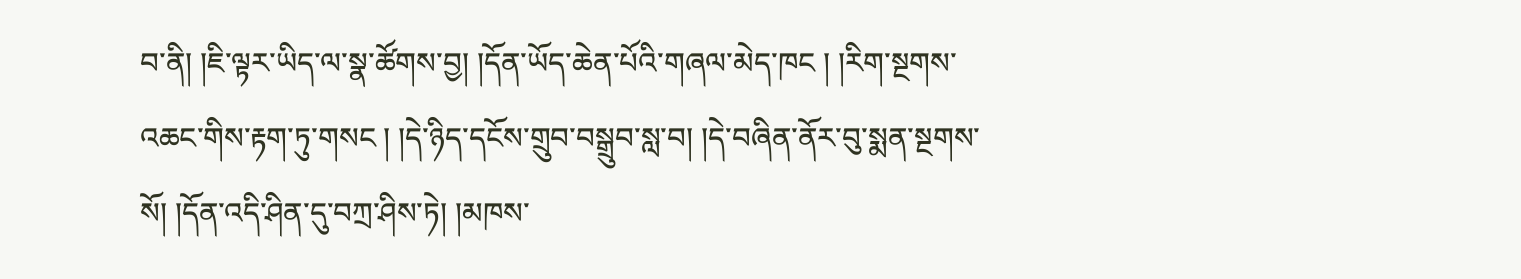བ་ནི། །ཇི་ལྟར་ཡིད་ལ་སྣ་ཚོགས་བྱ། །དོན་ཡོད་ཆེན་པོའི་གཞལ་མེད་ཁང ། །རིག་སྔགས་འཆང་གིས་རྟག་ཏུ་གསང ། །དེ་ཉིད་དངོས་གྲུབ་བསྒྲུབ་སླ་བ། །དེ་བཞིན་ནོར་བུ་སྨན་སྔགས་སོ། །དོན་འདི་ཤིན་དུ་བཀྲ་ཤིས་ཏེ། །མཁས་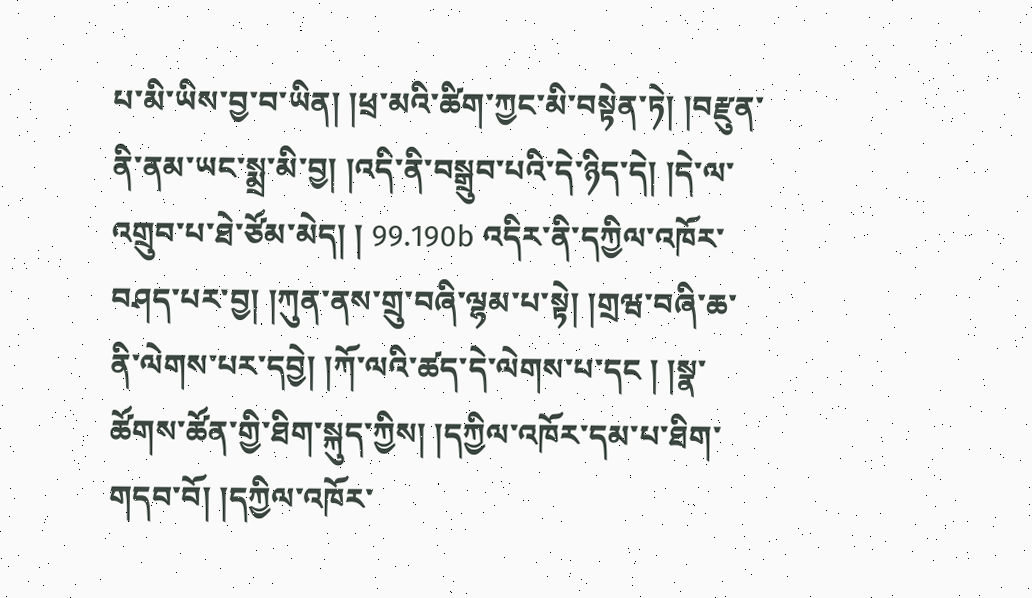པ་མི་ཡིས་བྱ་བ་ཡིན། །ཕྲ་མའི་ཚིག་ཀྱང་མི་བསྟེན་ཏེ། །བརྫུན་ནི་ནམ་ཡང་སྨྲ་མི་བྱ། །འདི་ནི་བསྒྲུབ་པའི་དེ་ཉིད་དེ། །དེ་ལ་འགྲུབ་པ་ཐེ་ཙོམ་མེད། ། 99.190b འདིར་ནི་དཀྱིལ་འཁོར་བཤད་པར་བྱ། །ཀུན་ནས་གྲུ་བཞི་ལྷམ་པ་སྟེ། །གྲཝ་བཞི་ཆ་ནི་ལེགས་པར་དབྱེ། །ཀོ་ལའི་ཚད་དེ་ལེགས་པ་དང ། །སྣ་ཚོགས་ཚོན་གྱི་ཐིག་སྐུད་ཀྱིས། །དཀྱིལ་འཁོར་དམ་པ་ཐིག་གདབ་བོ། །དཀྱིལ་འཁོར་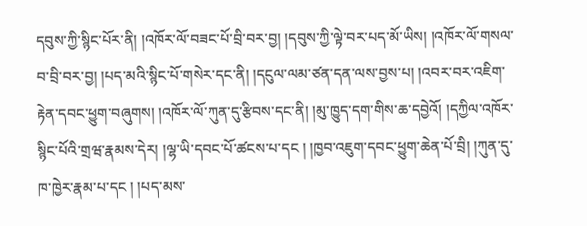དབུས་ཀྱི་སྙིང་པོར་ནི། །འཁོར་ལོ་བཟང་པོ་བྲི་བར་བྱ། །དབུས་ཀྱི་ལྟེ་བར་པད་མོ་ཡིས། །འཁོར་ལོ་གསལ་བ་བྲི་བར་བྱ། །པད་མའི་སྙིང་པོ་གསེར་དང་ནི། །དངུལ་ལམ་ཙན་དན་ལས་བྱས་པ། །འབར་བར་འཇིག་རྟེན་དབང་ཕྱུག་བཞུགས། །འཁོར་ལོ་ཀུན་དུ་རྩིབས་དང་ནི། །མུ་ཁྱུད་དག་གིས་ཆ་དབྱེའོ། །དཀྱིལ་འཁོར་སྙིང་པོའི་གྲཝ་རྣམས་དེར། །ལྷ་ཡི་དབང་པོ་ཚངས་པ་དང ། །ཁྱབ་འཇུག་དབང་ཕྱུག་ཆེན་པོ་བྲི། །ཀུན་དུ་ཁ་ཁྱེར་རྣམ་པ་དང ། །པད་མས་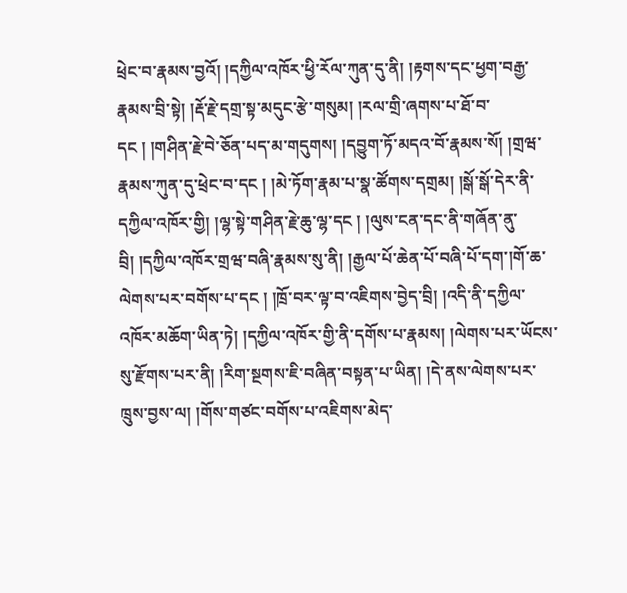ཕྲེང་བ་རྣམས་བྱའོ། །དཀྱིལ་འཁོར་ཕྱི་རོལ་ཀུན་དུ་ནི། །རྟགས་དང་ཕྱག་བརྒྱ་རྣམས་བྲི་སྟེ། །རྡོ་རྗེ་དགྲ་སྟ་མདུང་རྩེ་གསུམ། །རལ་གྲི་ཞགས་པ་ཐོ་བ་དང ། །གཤིན་རྗེ་བེ་ཅོན་པད་མ་གདུགས། །དབྱུག་ཏོ་མདའ་བོ་རྣམས་སོ། །གྲཝ་རྣམས་ཀུན་དུ་ཕྲེང་བ་དང ། །མེ་ཏོག་རྣམ་པ་སྣ་ཚོགས་དགྲམ། །སྒོ་སྒོ་དེར་ནི་དཀྱིལ་འཁོར་གྱི། །ལྷ་སྟེ་གཤིན་རྗེ་ཆུ་ལྷ་དང ། །ལུས་ངན་དང་ནི་གཞོན་ནུ་བྲི། །དཀྱིལ་འཁོར་གྲཝ་བཞི་རྣམས་སུ་ནི། །རྒྱལ་པོ་ཆེན་པོ་བཞི་པོ་དག་།གོ་ཆ་ལེགས་པར་བགོས་པ་དང ། །ཁྲོ་བར་ལྟ་བ་འཇིགས་བྱེད་བྲི། །འདི་ནི་དཀྱིལ་འཁོར་མཆོག་ཡིན་ཏེ། །དཀྱིལ་འཁོར་གྱི་ནི་དགོས་པ་རྣམས། །ལེགས་པར་ཡོངས་སུ་རྫོགས་པར་ནི། །རིག་སྔགས་ཇི་བཞིན་བསྟན་པ་ཡིན། །དེ་ནས་ལེགས་པར་ཁྲུས་བྱས་ལ། །གོས་གཙང་བགོས་པ་འཇིགས་མེད་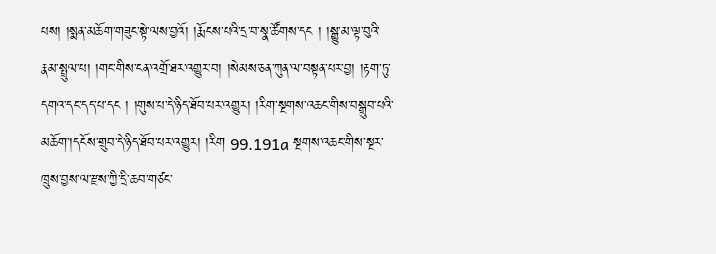པས། །སྨན་མཆོག་གཟུང་སྟེ་ལས་བྱའོ། །རྨོངས་པའི་དྲ་བ་སྣ་ཚོགས་དང ། །སྒྱུ་མ་ལྟ་བུའི་རྣམ་སྤྲུལ་པ། །གང་གིས་ངན་འགྲོ་ཐར་འགྱུར་བ། །སེམས་ཅན་ཀུན་ལ་བསྟན་པར་བྱ། །རྟག་ཏུ་དགའ་དང་དད་པ་དང ། །གུས་པ་དེ་ཉིད་ཐོབ་པར་འགྱུར། །རིག་སྔགས་འཆང་གིས་བསྒྲུབ་པའི་མཆོག་།དངོས་གྲུབ་དེ་ཉིད་ཐོབ་པར་འགྱུར། །རིག 99.191a སྔགས་འཆང་གིས་སྔར་ཁྲུས་བྱས་ལ་རྫས་ཀྱི་དྲི་ཆབ་གཙང་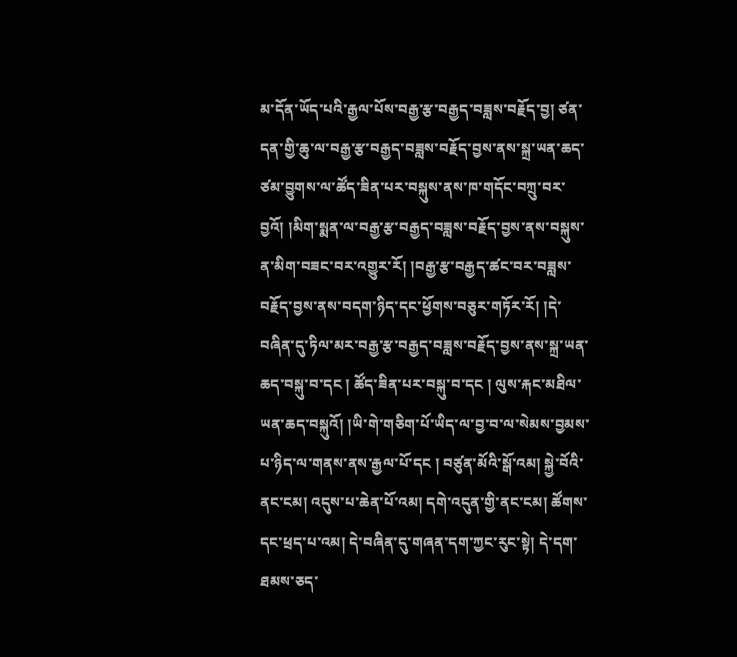མ་དོན་ཡོད་པའི་རྒྱལ་པོས་བརྒྱ་རྩ་བརྒྱད་བཟླས་བརྗོད་བྱ། ཙན་དན་གྱི་ཆུ་ལ་བརྒྱ་རྩ་བརྒྱད་བཟླས་བརྗོད་བྱས་ནས་སྐྲ་ཡན་ཆད་ཙམ་བྱུགས་ལ་ཚོད་ཟིན་པར་བསྐུས་ནས་ཁ་གདོང་བཀྲུ་བར་བྱའོ། །མིག་སྨན་ལ་བརྒྱ་རྩ་བརྒྱད་བཟླས་བརྗོད་བྱས་ནས་བསྐུས་ན་མིག་བཟང་བར་འགྱུར་རོ། །བརྒྱ་རྩ་བརྒྱད་ཚང་བར་བཟླས་བརྗོད་བྱས་ནས་བདག་ཉིད་དང་ཕྱོགས་བཅུར་གཏོར་རོ། །དེ་བཞིན་དུ་ཏིལ་མར་བརྒྱ་རྩ་བརྒྱད་བཟླས་བརྗོད་བྱས་ནས་སྐྲ་ཡན་ཆད་བསྐུ་བ་དང ། ཚོད་ཟིན་པར་བསྐུ་བ་དང ། ལུས་རྐང་མཐིལ་ཡན་ཆད་བསྐུའོ། །ཡི་གེ་གཅིག་པོ་ཡིད་ལ་བྱ་བ་ལ་སེམས་བྱམས་པ་ཉིད་ལ་གནས་ནས་རྒྱལ་པོ་དང ། བཙུན་མོའི་སྒོ་འམ། སྐྱེ་བོའི་ནང་ངམ། འདུས་པ་ཆེན་པོ་འམ། དགེ་འདུན་གྱི་ནང་ངམ། ཚོགས་དང་ཕྲད་པ་འམ། དེ་བཞིན་དུ་གཞན་དག་ཀྱང་རུང་སྟེ། དེ་དག་ཐམས་ཅད་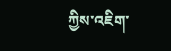ཀྱིས་འཇིག་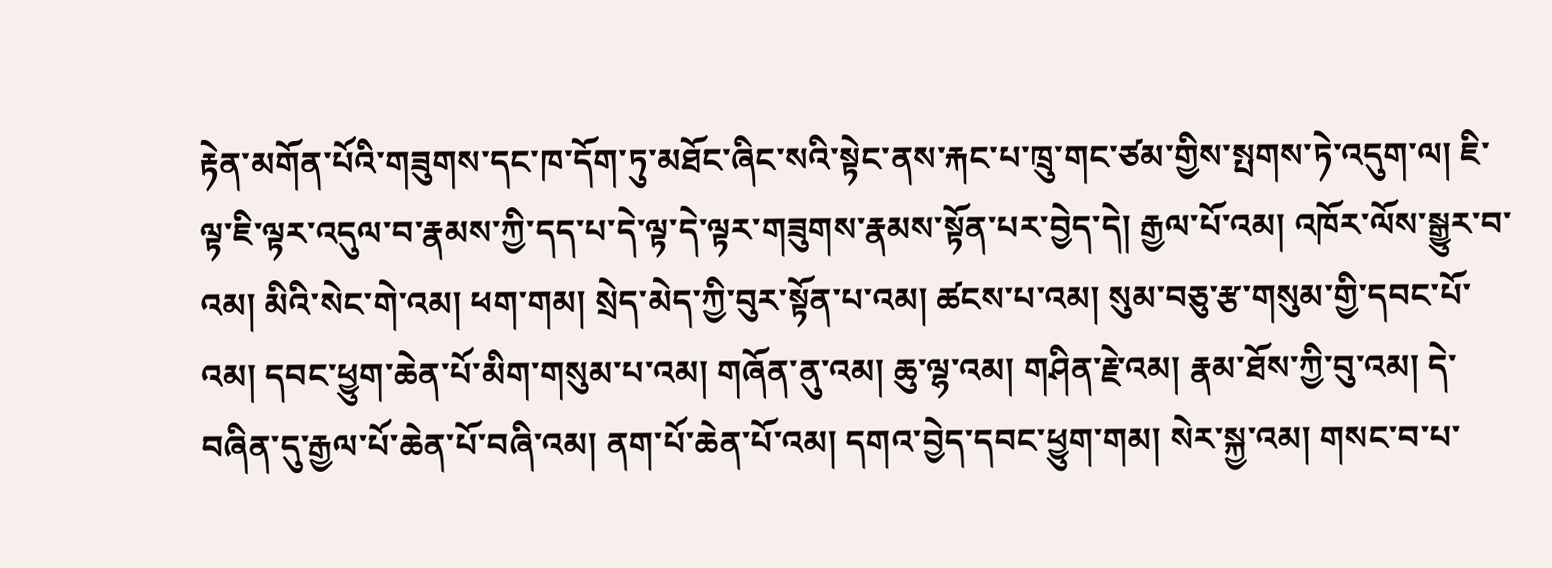རྟེན་མགོན་པོའི་གཟུགས་དང་ཁ་དོག་ཏུ་མཐོང་ཞིང་སའི་སྟེང་ནས་རྐང་པ་ཁྲུ་གང་ཙམ་གྱིས་སྤགས་ཏེ་འདུག་ལ། ཇི་ལྟ་ཇི་ལྟར་འདུལ་བ་རྣམས་ཀྱི་དད་པ་དེ་ལྟ་དེ་ལྟར་གཟུགས་རྣམས་སྟོན་པར་བྱེད་དེ། རྒྱལ་པོ་འམ། འཁོར་ལོས་སྒྱུར་བ་འམ། མིའི་སེང་གེ་འམ། ཕག་གམ། སྲེད་མེད་ཀྱི་བུར་སྟོན་པ་འམ། ཚངས་པ་འམ། སུམ་བཅུ་རྩ་གསུམ་གྱི་དབང་པོ་འམ། དབང་ཕྱུག་ཆེན་པོ་མིག་གསུམ་པ་འམ། གཞོན་ནུ་འམ། ཆུ་ལྷ་འམ། གཤིན་རྗེ་འམ། རྣམ་ཐོས་ཀྱི་བུ་འམ། དེ་བཞིན་དུ་རྒྱལ་པོ་ཆེན་པོ་བཞི་འམ། ནག་པོ་ཆེན་པོ་འམ། དགའ་བྱེད་དབང་ཕྱུག་གམ། སེར་སྐྱ་འམ། གསང་བ་པ་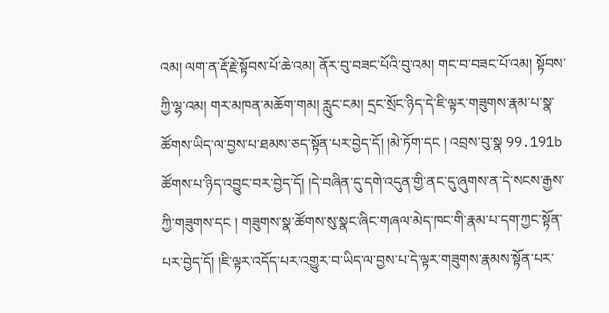འམ། ལག་ན་རྡོ་རྗེ་སྟོབས་པོ་ཆེ་འམ། ནོར་བུ་བཟང་པོའི་བུ་འམ། གང་བ་བཟང་པོ་འམ། སྟོབས་ཀྱི་ལྷ་འམ། གར་མཁན་མཆོག་གམ། རླུང་ངམ། དྲང་སྲོང་ཉིད་དེ་ཇི་ལྟར་གཟུགས་རྣམ་པ་སྣ་ཚོགས་ཡིད་ལ་བྱས་པ་ཐམས་ཅད་སྟོན་པར་བྱེད་དོ། །མེ་ཏོག་དང ། འབྲས་བུ་སྣ 99.191b ཚོགས་པ་ཉིད་འབྱུང་བར་བྱེད་དོ། །དེ་བཞིན་དུ་དགེ་འདུན་གྱི་ནང་དུ་ཞུགས་ན་དེ་སངས་རྒྱས་ཀྱི་གཟུགས་དང ། གཟུགས་སྣ་ཚོགས་སུ་སྣང་ཞིང་གཞལ་མེད་ཁང་གི་རྣམ་པ་དག་ཀྱང་སྟོན་པར་བྱེད་དོ། །ཇི་ལྟར་འདོད་པར་འགྱུར་བ་ཡིད་ལ་བྱས་པ་དེ་ལྟར་གཟུགས་རྣམས་སྟོན་པར་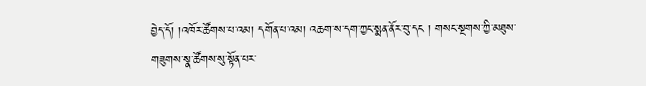བྱེད་དོ། །འཁོར་ཚོགས་པ་འམ། དགོན་པ་འམ། འཆག་ས་དག་ཀྱང་སྨན་ནོར་བུ་དང ། གསང་སྔགས་ཀྱི་མཐུས་གཟུགས་སྣ་ཚོགས་སུ་སྟོན་པར་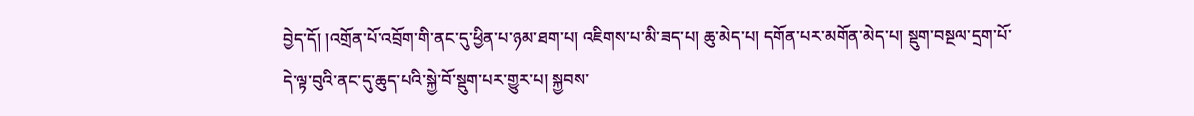བྱེད་དོ། །འགྲོན་པོ་འབྲོག་གི་ནང་དུ་ཕྱིན་པ་ཉམ་ཐག་པ། འཇིགས་པ་མི་ཟད་པ། ཆུ་མེད་པ། དགོན་པར་མགོན་མེད་པ། སྡུག་བསྔལ་དྲག་པོ་དེ་ལྟ་བུའི་ནང་དུ་ཆུད་པའི་སྐྱེ་བོ་སྡུག་པར་གྱུར་པ། སྐྱབས་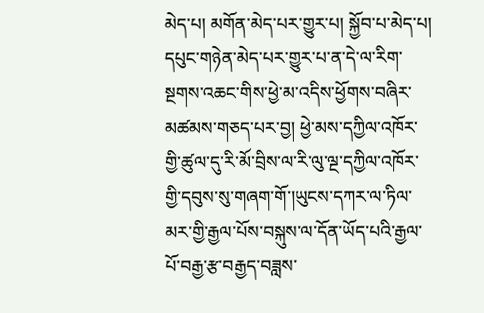མེད་པ། མགོན་མེད་པར་གྱུར་པ། སྐྱོབ་པ་མེད་པ། དཔུང་གཉེན་མེད་པར་གྱུར་པ་ན་དེ་ལ་རིག་སྔགས་འཆང་གིས་ཕྱེ་མ་འདིས་ཕྱོགས་བཞིར་མཚམས་གཅད་པར་བྱ། ཕྱེ་མས་དཀྱིལ་འཁོར་གྱི་ཚུལ་དུ་རི་མོ་བྲིས་ལ་རི་ལུ་ལྔ་དཀྱིལ་འཁོར་གྱི་དབུས་སུ་གཞག་གོ་།ཡུངས་དཀར་ལ་ཏིལ་མར་གྱི་རྒྱལ་པོས་བསྐུས་ལ་དོན་ཡོད་པའི་རྒྱལ་པོ་བརྒྱ་རྩ་བརྒྱད་བཟླས་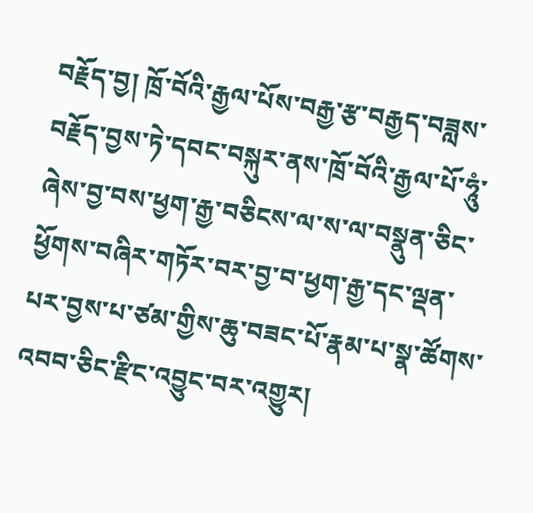བརྗོད་བྱ། ཁྲོ་བོའི་རྒྱལ་པོས་བརྒྱ་རྩ་བརྒྱད་བཟླས་བརྗོད་བྱས་ཏེ་དབང་བསྐུར་ནས་ཁྲོ་བོའི་རྒྱལ་པོ་ཧཱུཾ་ཞེས་བྱ་བས་ཕྱག་རྒྱ་བཅིངས་ལ་ས་ལ་བསྣུན་ཅིང་ཕྱོགས་བཞིར་གཏོར་བར་བྱ་བ་ཕྱག་རྒྱ་དང་ལྡན་པར་བྱས་པ་ཙམ་གྱིས་ཆུ་བཟང་པོ་རྣམ་པ་སྣ་ཚོགས་འབབ་ཅིང་རྫིང་འབྱུང་བར་འགྱུར།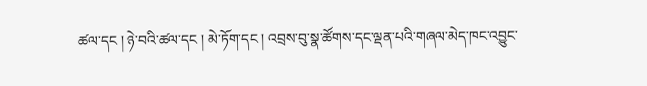ཚལ་དང ། ཉེ་བའི་ཚལ་དང ། མེ་ཏོག་དང ། འབྲས་བུ་སྣ་ཚོགས་དང་ལྡན་པའི་གཞལ་མེད་ཁང་འབྱུང་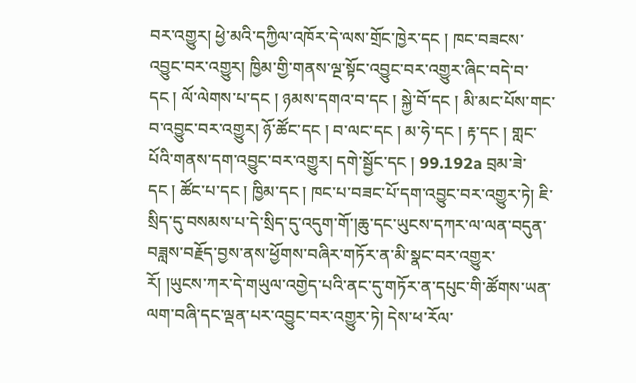བར་འགྱུར། ཕྱེ་མའི་དཀྱིལ་འཁོར་དེ་ལས་གྲོང་ཁྱེར་དང ། ཁང་བཟངས་འབྱུང་བར་འགྱུར། ཁྱིམ་གྱི་གནས་ལྔ་སྟོང་འབྱུང་བར་འགྱུར་ཞིང་བདེ་བ་དང ། ལོ་ལེགས་པ་དང ། ཉམས་དགའ་བ་དང ། སྐྱེ་བོ་དང ། མི་མང་པོས་གང་བ་འབྱུང་བར་འགྱུར། ཉོ་ཚོང་དང ། བ་ལང་དང ། མ་ཧེ་དང ། རྟ་དང ། གླང་པོའི་གནས་དག་འབྱུང་བར་འགྱུར། དགེ་སྦྱོང་དང ། 99.192a བྲམ་ཟེ་དང ། ཚོང་པ་དང ། ཁྱིམ་དང ། ཁང་པ་བཟང་པོ་དག་འབྱུང་བར་འགྱུར་ཏེ། ཇི་སྲིད་དུ་བསམས་པ་དེ་སྲིད་དུ་འདུག་གོ་།ཆུ་དང་ཡུངས་དཀར་ལ་ལན་བདུན་བཟླས་བརྗོད་བྱས་ནས་ཕྱོགས་བཞིར་གཏོར་ན་མི་སྣང་བར་འགྱུར་རོ། །ཡུངས་ཀར་དེ་གཡུལ་འགྱེད་པའི་ནང་དུ་གཏོར་ན་དཔུང་གི་ཚོགས་ཡན་ལག་བཞི་དང་ལྡན་པར་འབྱུང་བར་འགྱུར་ཏེ། དེས་ཕ་རོལ་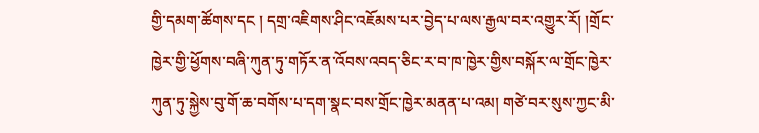གྱི་དམག་ཚོགས་དང ། དགྲ་འཇིགས་ཤིང་འཇོམས་པར་བྱེད་པ་ལས་རྒྱལ་བར་འགྱུར་རོ། །གྲོང་ཁྱེར་གྱི་ཕྱོགས་བཞི་ཀུན་ཏུ་གཏོར་ན་འོབས་འབད་ཅིང་ར་བ་ཁ་ཁྱེར་གྱིས་བསྐོར་ལ་གྲོང་ཁྱེར་ཀུན་ཏུ་སྐྱེས་བུ་གོ་ཆ་བགོས་པ་དག་སྣང་བས་གྲོང་ཁྱེར་མནན་པ་འམ། གཙེ་བར་སུས་ཀྱང་མི་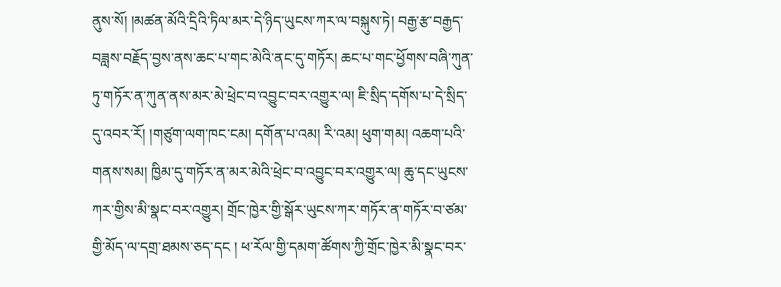ནུས་སོ། །མཚན་མོའི་དྲིའི་ཏིལ་མར་དེ་ཉིད་ཡུངས་ཀར་ལ་བསྐུས་ཏེ། བརྒྱ་རྩ་བརྒྱད་བཟླས་བརྗོད་བྱས་ནས་ཆང་པ་གང་མེའི་ནང་དུ་གཏོར། ཆང་པ་གང་ཕྱོགས་བཞི་ཀུན་ཏུ་གཏོར་ན་ཀུན་ནས་མར་མེ་ཕྲེང་བ་འབྱུང་བར་འགྱུར་ལ། ཇི་སྲིད་དགོས་པ་དེ་སྲིད་དུ་འབར་རོ། །གཙུག་ལག་ཁང་ངམ། དགོན་པ་འམ། རི་འམ། ཕུག་གམ། འཆག་པའི་གནས་སམ། ཁྱིམ་དུ་གཏོར་ན་མར་མེའི་ཕྲེང་བ་འབྱུང་བར་འགྱུར་ལ། ཆུ་དང་ཡུངས་ཀར་གྱིས་མི་སྣང་བར་འགྱུར། གྲོང་ཁྱེར་གྱི་སྒོར་ཡུངས་ཀར་གཏོར་ན་གཏོར་བ་ཙམ་གྱི་མོད་ལ་དགྲ་ཐམས་ཅད་དང ། ཕ་རོལ་གྱི་དམག་ཚོགས་ཀྱི་གྲོང་ཁྱེར་མི་སྣང་བར་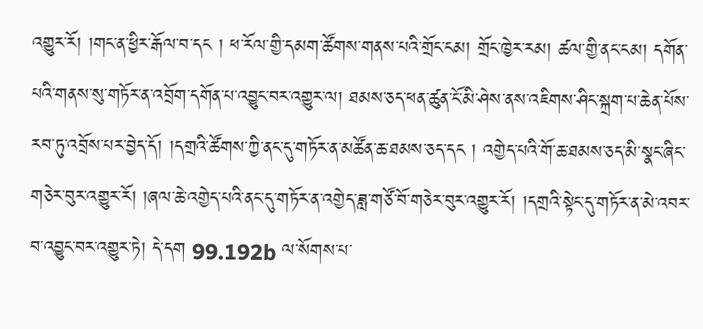འགྱུར་རོ། །གང་ན་ཕྱིར་རྒོལ་བ་དང ། ཕ་རོལ་གྱི་དམག་ཚོགས་གནས་པའི་གྲོང་ངམ། གྲོང་ཁྱེར་རམ། ཚལ་གྱི་ནང་ངམ། དགོན་པའི་གནས་སུ་གཏོར་ན་འབྲོག་དགོན་པ་འབྱུང་བར་འགྱུར་ལ། ཐམས་ཅད་ཕན་ཚུན་ངོ་མི་ཤེས་ནས་འཇིགས་ཤིང་སྐྲག་པ་ཆེན་པོས་རབ་ཏུ་འབྲོས་པར་བྱེད་དོ། །དགྲའི་ཚོགས་ཀྱི་ནང་དུ་གཏོར་ན་མཚོན་ཆ་ཐམས་ཅད་དང ། འགྱེད་པའི་གོ་ཆ་ཐམས་ཅད་མི་སྣང་ཞིང་གཅེར་བུར་འགྱུར་རོ། །ཞལ་ཆེ་འགྱེད་པའི་ནང་དུ་གཏོར་ན་འགྱེད་ཟླ་གཙོ་བོ་གཅེར་བུར་འགྱུར་རོ། །དགྲའི་སྟེང་དུ་གཏོར་ན་མེ་འབར་བ་འབྱུང་བར་འགྱུར་ཏེ། དེ་དག 99.192b ལ་སོགས་པ་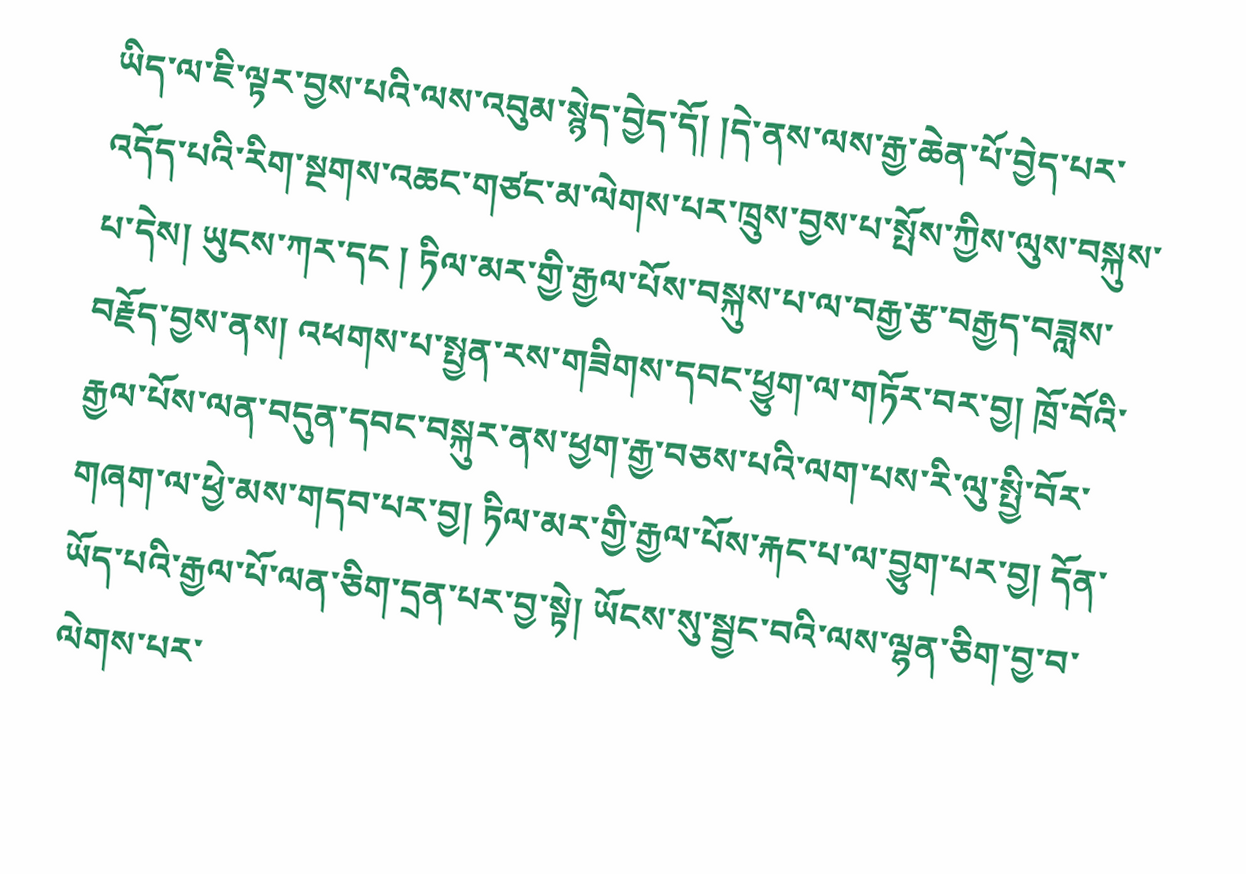ཡིད་ལ་ཇི་ལྟར་བྱས་པའི་ལས་འབུམ་སྙེད་བྱེད་དོ། །དེ་ནས་ལས་རྒྱ་ཆེན་པོ་བྱེད་པར་འདོད་པའི་རིག་སྔགས་འཆང་གཙང་མ་ལེགས་པར་ཁྲུས་བྱས་པ་སྤོས་ཀྱིས་ལུས་བསྐུས་པ་དེས། ཡུངས་ཀར་དང ། ཏིལ་མར་གྱི་རྒྱལ་པོས་བསྐུས་པ་ལ་བརྒྱ་རྩ་བརྒྱད་བཟླས་བརྗོད་བྱས་ནས། འཕགས་པ་སྤྱན་རས་གཟིགས་དབང་ཕྱུག་ལ་གཏོར་བར་བྱ། ཁྲོ་བོའི་རྒྱལ་པོས་ལན་བདུན་དབང་བསྐུར་ནས་ཕྱག་རྒྱ་བཅས་པའི་ལག་པས་རི་ལུ་སྤྱི་བོར་གཞག་ལ་ཕྱེ་མས་གདབ་པར་བྱ། ཏིལ་མར་གྱི་རྒྱལ་པོས་རྐང་པ་ལ་བྱུག་པར་བྱ། དོན་ཡོད་པའི་རྒྱལ་པོ་ལན་ཅིག་དྲན་པར་བྱ་སྟེ། ཡོངས་སུ་སྦྱང་བའི་ལས་ལྷན་ཅིག་བྱ་བ་ལེགས་པར་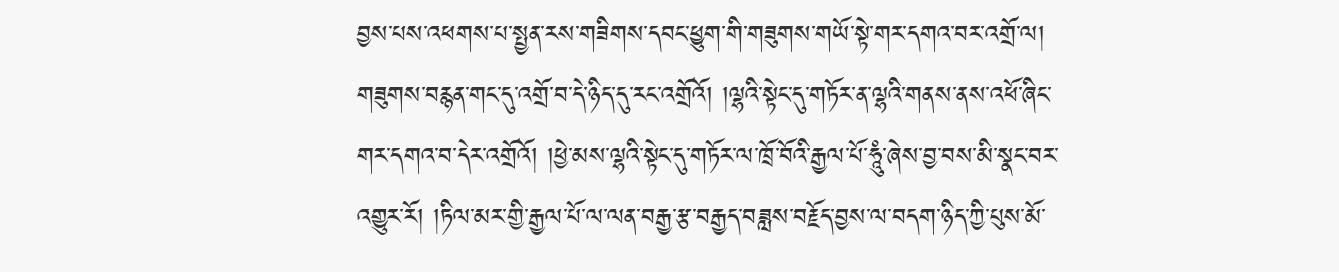བྱས་པས་འཕགས་པ་སྤྱན་རས་གཟིགས་དབང་ཕྱུག་གི་གཟུགས་གཡོ་སྟེ་གར་དགའ་བར་འགྲོ་ལ། གཟུགས་བརྙན་གང་དུ་འགྲོ་བ་དེ་ཉིད་དུ་རང་འགྲོའོ། །ལྷའི་སྟེང་དུ་གཏོར་ན་ལྷའི་གནས་ནས་འཕོ་ཞིང་གར་དགའ་བ་དེར་འགྲོའོ། །ཕྱེ་མས་ལྷའི་སྟེང་དུ་གཏོར་ལ་ཁྲོ་བོའི་རྒྱལ་པོ་ཧཱུཾ་ཞེས་བྱ་བས་མི་སྣང་བར་འགྱུར་རོ། །ཏིལ་མར་གྱི་རྒྱལ་པོ་ལ་ལན་བརྒྱ་རྩ་བརྒྱད་བཟླས་བརྗོད་བྱས་ལ་བདག་ཉིད་ཀྱི་པུས་མོ་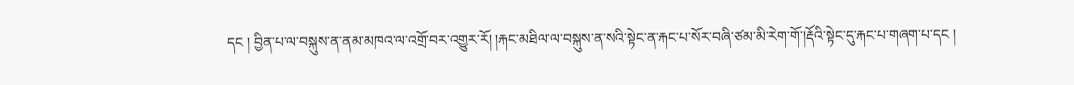དང ། བྱིན་པ་ལ་བསྐུས་ན་ནམ་མཁའ་ལ་འགྲོ་བར་འགྱུར་རོ། །རྐང་མཐིལ་ལ་བསྐུས་ན་སའི་སྟེང་ན་རྐང་པ་སོར་བཞི་ཙམ་མི་རེག་གོ་།རྡོའི་སྟེང་དུ་རྐང་པ་གཞག་པ་དང །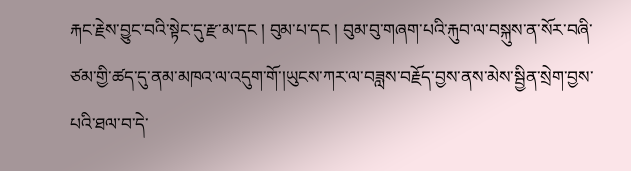རྐང་རྗེས་བྱུང་བའི་སྟེང་དུ་རྫ་མ་དང ། བུམ་པ་དང ། བུམ་བུ་གཞག་པའི་རྐུབ་ལ་བསྐུས་ན་སོར་བཞི་ཙམ་གྱི་ཚད་དུ་ནམ་མཁའ་ལ་འདུག་གོ་།ཡུངས་ཀར་ལ་བཟླས་བརྗོད་བྱས་ནས་མེས་སྦྱིན་སྲེག་བྱས་པའི་ཐལ་བ་དེ་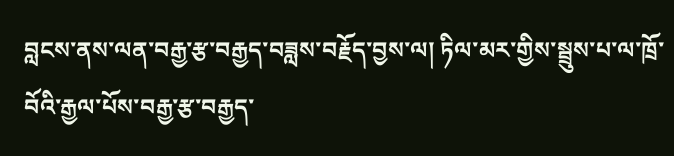བླངས་ནས་ལན་བརྒྱ་རྩ་བརྒྱད་བཟླས་བརྗོད་བྱས་ལ། ཏིལ་མར་གྱིས་སྦྲུས་པ་ལ་ཁྲོ་བོའི་རྒྱལ་པོས་བརྒྱ་རྩ་བརྒྱད་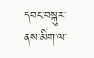དབང་བསྐུར་ནས་མིག་ལ་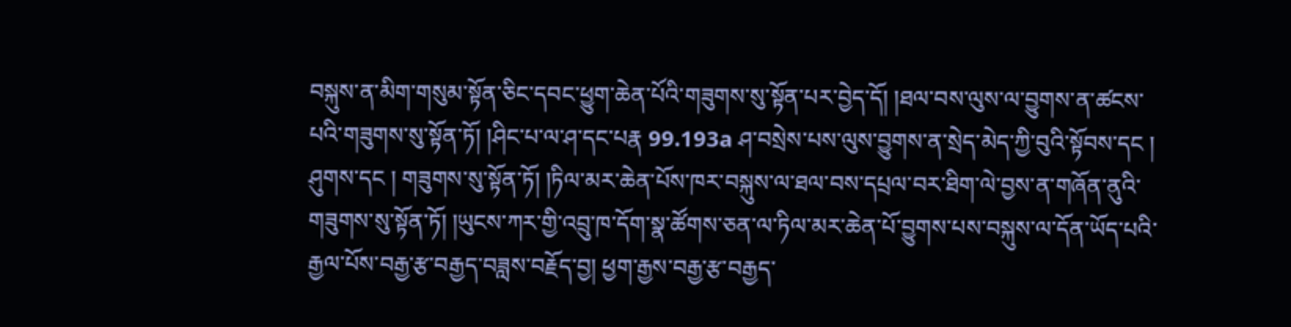བསྐུས་ན་མིག་གསུམ་སྟོན་ཅིང་དབང་ཕྱུག་ཆེན་པོའི་གཟུགས་སུ་སྟོན་པར་བྱེད་དོ། །ཐལ་བས་ལུས་ལ་བྱུགས་ན་ཚངས་པའི་གཟུགས་སུ་སྟོན་ཏོ། །ཤིང་པ་ལ་ཤ་དང་པརྣ 99.193a ཤ་བསྲེས་པས་ལུས་བྱུགས་ན་སྲེད་མེད་ཀྱི་བུའི་སྟོབས་དང ། ཤུགས་དང ། གཟུགས་སུ་སྟོན་ཏོ། །ཏིལ་མར་ཆེན་པོས་ཁར་བསྐུས་ལ་ཐལ་བས་དཔྲལ་བར་ཐིག་ལེ་བྱས་ན་གཞོན་ནུའི་གཟུགས་སུ་སྟོན་ཏོ། །ཡུངས་ཀར་གྱི་འབྲུ་ཁ་དོག་སྣ་ཚོགས་ཅན་ལ་ཏིལ་མར་ཆེན་པོ་བྱུགས་པས་བསྐུས་ལ་དོན་ཡོད་པའི་རྒྱལ་པོས་བརྒྱ་རྩ་བརྒྱད་བཟླས་བརྗོད་བྱ། ཕྱག་རྒྱས་བརྒྱ་རྩ་བརྒྱད་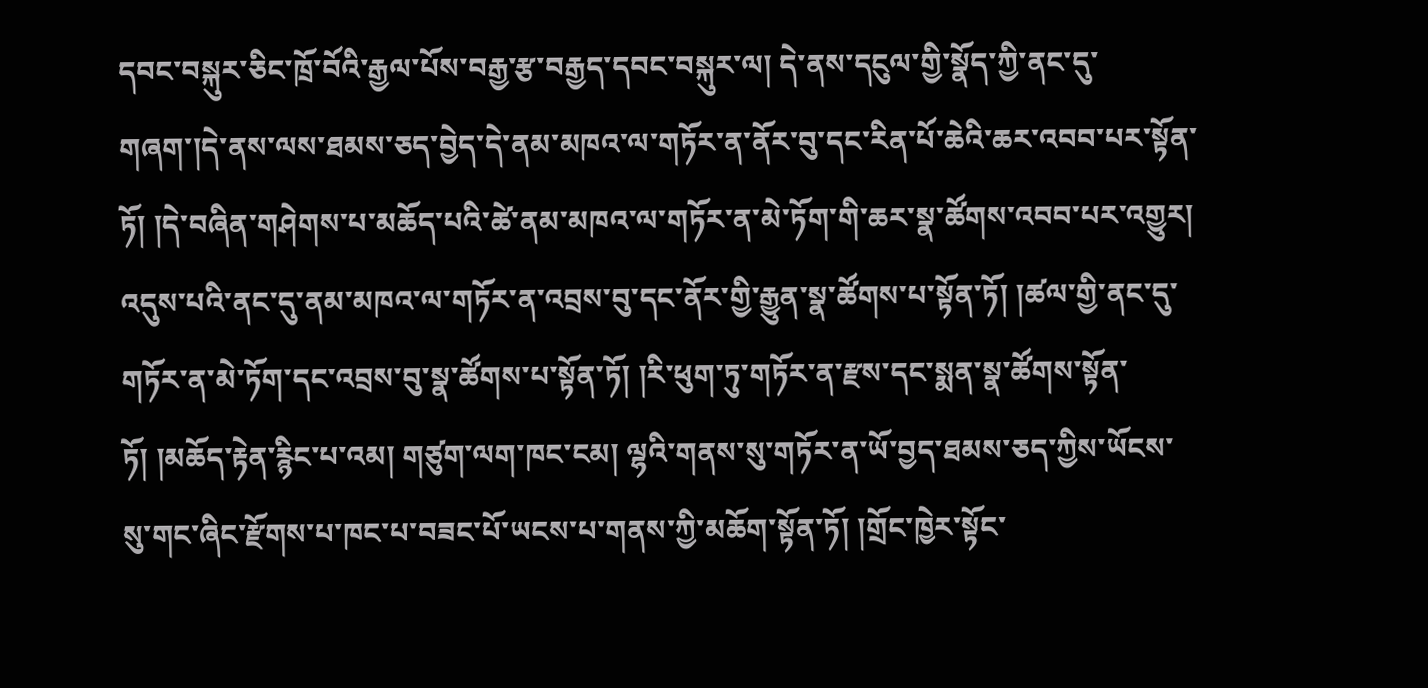དབང་བསྐུར་ཅིང་ཁྲོ་བོའི་རྒྱལ་པོས་བརྒྱ་རྩ་བརྒྱད་དབང་བསྐུར་ལ། དེ་ནས་དངུལ་གྱི་སྣོད་ཀྱི་ནང་དུ་གཞག་།དེ་ནས་ལས་ཐམས་ཅད་བྱེད་དེ་ནམ་མཁའ་ལ་གཏོར་ན་ནོར་བུ་དང་རིན་པོ་ཆེའི་ཆར་འབབ་པར་སྟོན་ཏོ། །དེ་བཞིན་གཤེགས་པ་མཆོད་པའི་ཚེ་ནམ་མཁའ་ལ་གཏོར་ན་མེ་ཏོག་གི་ཆར་སྣ་ཚོགས་འབབ་པར་འགྱུར། འདུས་པའི་ནང་དུ་ནམ་མཁའ་ལ་གཏོར་ན་འབྲས་བུ་དང་ནོར་གྱི་རྒྱུན་སྣ་ཚོགས་པ་སྟོན་ཏོ། །ཚལ་གྱི་ནང་དུ་གཏོར་ན་མེ་ཏོག་དང་འབྲས་བུ་སྣ་ཚོགས་པ་སྟོན་ཏོ། །རི་ཕུག་ཏུ་གཏོར་ན་རྫས་དང་སྨན་སྣ་ཚོགས་སྟོན་ཏོ། །མཆོད་རྟེན་རྙིང་པ་འམ། གཙུག་ལག་ཁང་ངམ། ལྷའི་གནས་སུ་གཏོར་ན་ཡོ་བྱད་ཐམས་ཅད་ཀྱིས་ཡོངས་སུ་གང་ཞིང་རྫོགས་པ་ཁང་པ་བཟང་པོ་ཡངས་པ་གནས་ཀྱི་མཆོག་སྟོན་ཏོ། །གྲོང་ཁྱེར་སྟོང་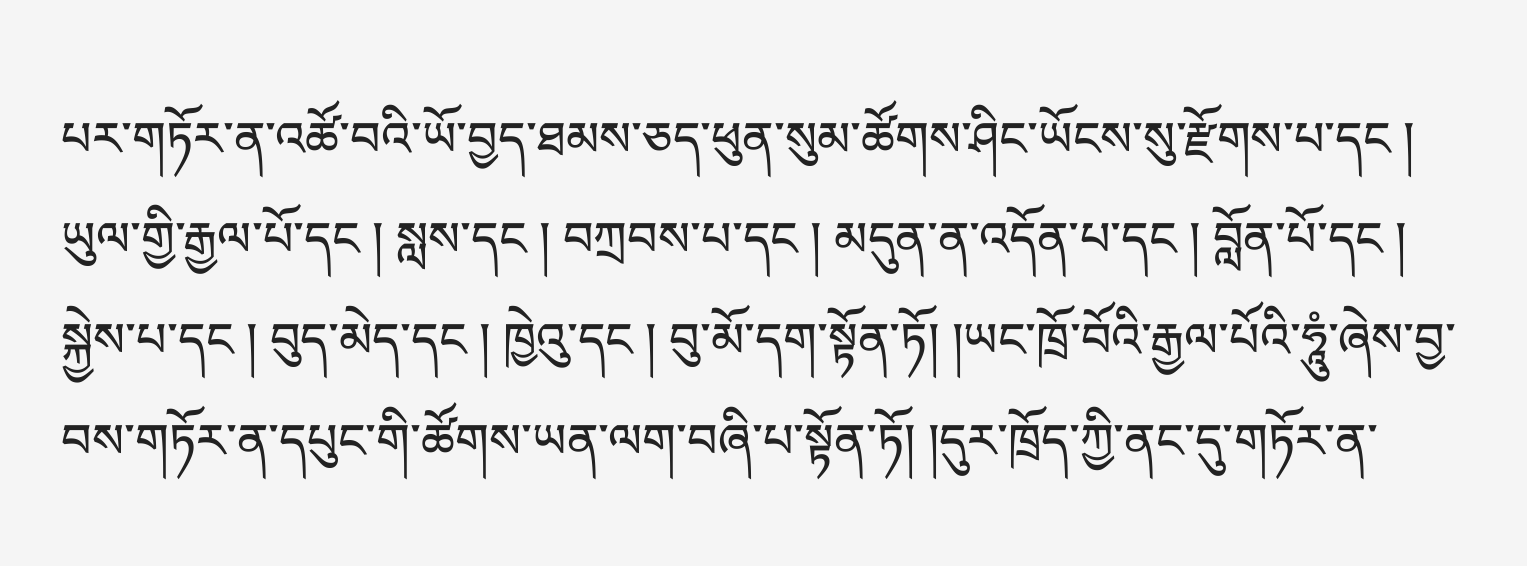པར་གཏོར་ན་འཚོ་བའི་ཡོ་བྱད་ཐམས་ཅད་ཕུན་སུམ་ཚོགས་ཤིང་ཡོངས་སུ་རྫོགས་པ་དང ། ཡུལ་གྱི་རྒྱལ་པོ་དང ། སླས་དང ། བཀྲབས་པ་དང ། མདུན་ན་འདོན་པ་དང ། བློན་པོ་དང ། སྐྱེས་པ་དང ། བུད་མེད་དང ། ཁྱེའུ་དང ། བུ་མོ་དག་སྟོན་ཏོ། །ཡང་ཁྲོ་བོའི་རྒྱལ་པོའི་ཧཱུཾ་ཞེས་བྱ་བས་གཏོར་ན་དཔུང་གི་ཚོགས་ཡན་ལག་བཞི་པ་སྟོན་ཏོ། །དུར་ཁྲོད་ཀྱི་ནང་དུ་གཏོར་ན་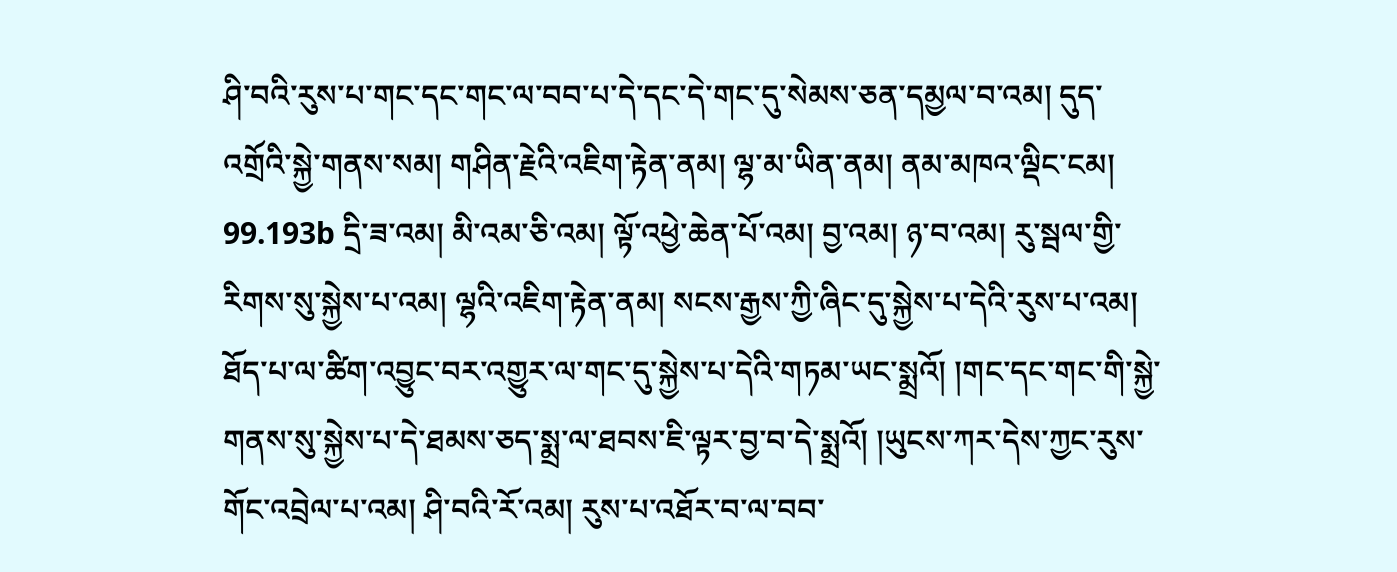ཤི་བའི་རུས་པ་གང་དང་གང་ལ་བབ་པ་དེ་དང་དེ་གང་དུ་སེམས་ཅན་དམྱལ་བ་འམ། དུད་འགྲོའི་སྐྱེ་གནས་སམ། གཤིན་རྗེའི་འཇིག་རྟེན་ནམ། ལྷ་མ་ཡིན་ནམ། ནམ་མཁའ་ལྡིང་ངམ། 99.193b དྲི་ཟ་འམ། མི་འམ་ཅི་འམ། ལྟོ་འཕྱེ་ཆེན་པོ་འམ། བྱ་འམ། ཉ་བ་འམ། རུ་སྦལ་གྱི་རིགས་སུ་སྐྱེས་པ་འམ། ལྷའི་འཇིག་རྟེན་ནམ། སངས་རྒྱས་ཀྱི་ཞིང་དུ་སྐྱེས་པ་དེའི་རུས་པ་འམ། ཐོད་པ་ལ་ཚིག་འབྱུང་བར་འགྱུར་ལ་གང་དུ་སྐྱེས་པ་དེའི་གཏམ་ཡང་སྨྲའོ། །གང་དང་གང་གི་སྐྱེ་གནས་སུ་སྐྱེས་པ་དེ་ཐམས་ཅད་སྨྲ་ལ་ཐབས་ཇི་ལྟར་བྱ་བ་དེ་སྨྲའོ། །ཡུངས་ཀར་དེས་ཀྱང་རུས་གོང་འབྲེལ་པ་འམ། ཤི་བའི་རོ་འམ། རུས་པ་འཐོར་བ་ལ་བབ་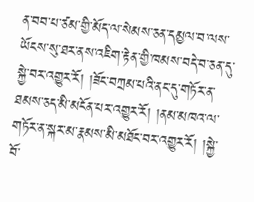ན་བབ་པ་ཙམ་གྱི་མོད་ལ་སེམས་ཅན་དམྱལ་བ་ལས་ཡོངས་སུ་ཐར་ནས་འཇིག་རྟེན་གྱི་ཁམས་བདེ་བ་ཅན་དུ་སྐྱེ་བར་འགྱུར་རོ། །ཟོང་བཀྲམ་པའི་ནང་དུ་གཏོར་ན་ཐམས་ཅད་མི་མངོན་པར་འགྱུར་རོ། །ནམ་མཁའ་ལ་གཏོར་ན་སྐར་མ་རྣམས་མི་མཐོང་བར་འགྱུར་རོ། །སྐྱེ་བོ་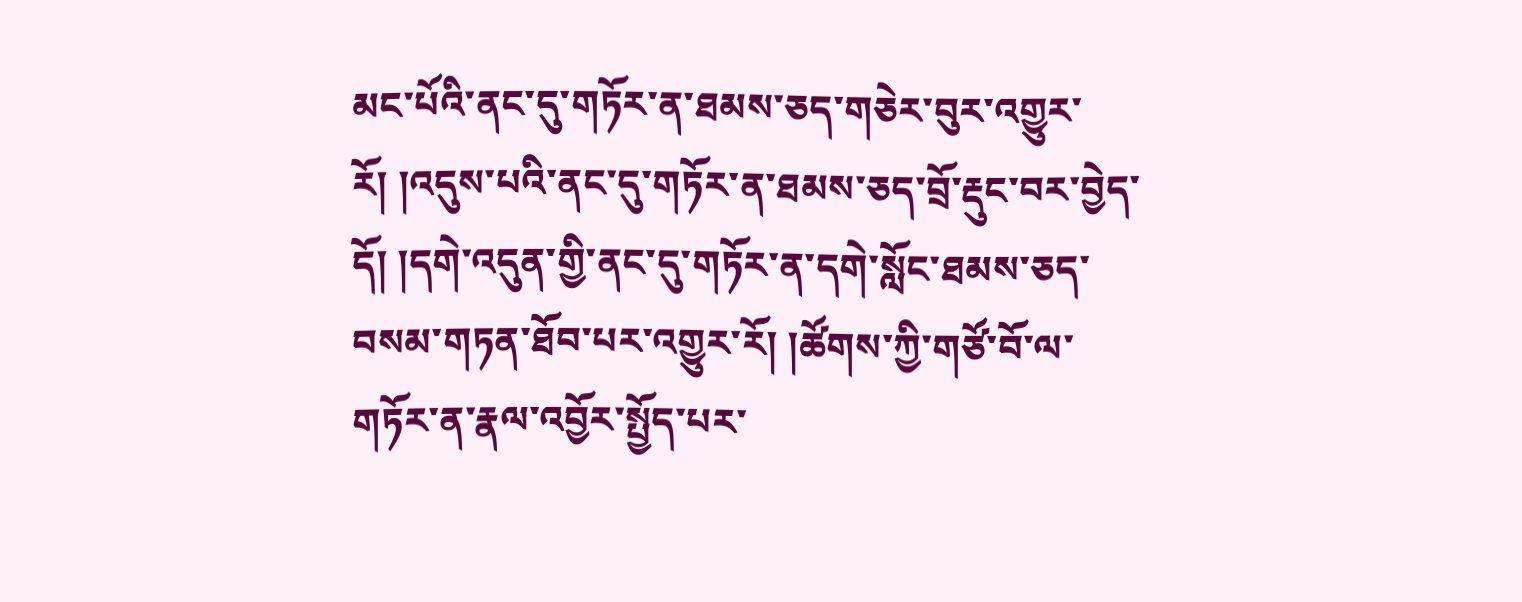མང་པོའི་ནང་དུ་གཏོར་ན་ཐམས་ཅད་གཅེར་བུར་འགྱུར་རོ། །འདུས་པའི་ནང་དུ་གཏོར་ན་ཐམས་ཅད་བྲོ་རྡུང་བར་བྱེད་དོ། །དགེ་འདུན་གྱི་ནང་དུ་གཏོར་ན་དགེ་སློང་ཐམས་ཅད་བསམ་གཏན་ཐོབ་པར་འགྱུར་རོ། །ཚོགས་ཀྱི་གཙོ་བོ་ལ་གཏོར་ན་རྣལ་འབྱོར་སྤྱོད་པར་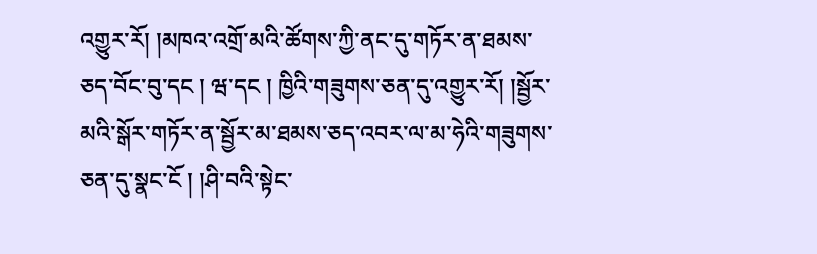འགྱུར་རོ། །མཁའ་འགྲོ་མའི་ཚོགས་ཀྱི་ནང་དུ་གཏོར་ན་ཐམས་ཅད་བོང་བུ་དང ། ཝ་དང ། ཁྱིའི་གཟུགས་ཅན་དུ་འགྱུར་རོ། །སྦྱོར་མའི་སྒོར་གཏོར་ན་སྦྱོར་མ་ཐམས་ཅད་འབར་ལ་མ་ཧེའི་གཟུགས་ཅན་དུ་སྣང་ངོ ། །ཤི་བའི་སྟེང་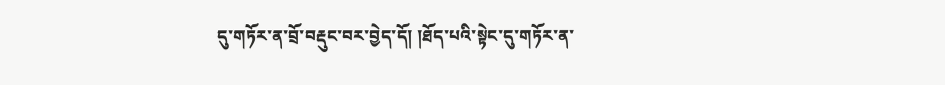དུ་གཏོར་ན་བྲོ་བརྡུང་བར་བྱེད་དོ། །ཐོད་པའི་སྟེང་དུ་གཏོར་ན་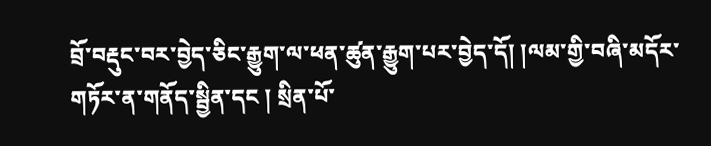བྲོ་བརྡུང་བར་བྱེད་ཅིང་རྒྱུག་ལ་ཕན་ཚུན་རྒྱུག་པར་བྱེད་དོ། །ལམ་གྱི་བཞི་མདོར་གཏོར་ན་གནོད་སྦྱིན་དང ། སྲིན་པོ་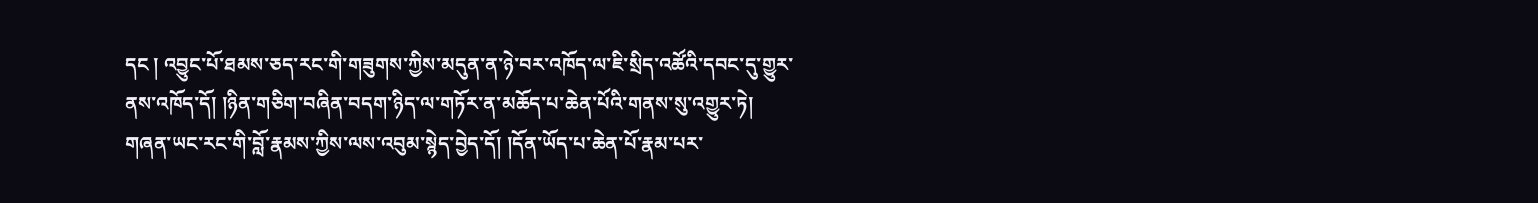དང ། འབྱུང་པོ་ཐམས་ཅད་རང་གི་གཟུགས་ཀྱིས་མདུན་ན་ཉེ་བར་འཁོད་ལ་ཇི་སྲིད་འཚོའི་དབང་དུ་གྱུར་ནས་འཁོད་དོ། །ཉིན་གཅིག་བཞིན་བདག་ཉིད་ལ་གཏོར་ན་མཆོད་པ་ཆེན་པོའི་གནས་སུ་འགྱུར་ཏེ། གཞན་ཡང་རང་གི་བློ་རྣམས་ཀྱིས་ལས་འབུམ་སྙེད་བྱེད་དོ། །དོན་ཡོད་པ་ཆེན་པོ་རྣམ་པར་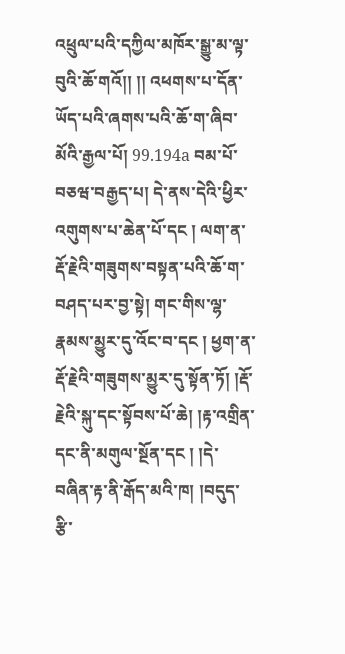འཕྲུལ་པའི་དཀྱིལ་མཁོར་སྒྱུ་མ་ལྟ་བུའི་ཆོ་གའོ།། །། འཕགས་པ་དོན་ཡོད་པའི་ཞགས་པའི་ཆོ་ག་ཞིབ་མོའི་རྒྱལ་པོ། 99.194a བམ་པོ་བཅཝ་བརྒྱད་པ། དེ་ནས་དེའི་ཕྱིར་འགུགས་པ་ཆེན་པོ་དང ། ལག་ན་རྡོ་རྗེའི་གཟུགས་བསྟན་པའི་ཆོ་ག་བཤད་པར་བྱ་སྟེ། གང་གིས་ལྷ་རྣམས་མྱུར་དུ་འོང་བ་དང ། ཕྱག་ན་རྡོ་རྗེའི་གཟུགས་མྱུར་དུ་སྟོན་ཏོ། །རྡོ་རྗེའི་སྐུ་དང་སྟོབས་པོ་ཆེ། །རྟ་འགྲིན་དང་ནི་མགུལ་སྔོན་དང ། །དེ་བཞིན་རྟ་ནི་རྒོད་མའི་ཁ། །བདུད་རྩི་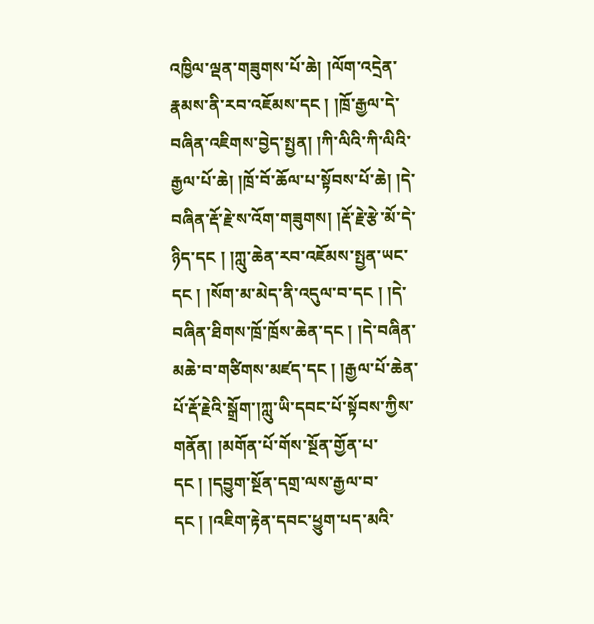འཁྱིལ་ལྡན་གཟུགས་པོ་ཆེ། །ལོག་འདྲེན་རྣམས་ནི་རབ་འཇོམས་དང ། །ཁྲོ་རྒྱལ་དེ་བཞིན་འཇིགས་བྱེད་སྤྱན། །ཀི་ལིའི་ཀི་ལིའི་རྒྱལ་པོ་ཆེ། །ཁྲོ་བོ་ཆོལ་པ་སྟོབས་པོ་ཆེ། །དེ་བཞིན་རྡོ་རྗེ་ས་འོག་གཟུགས། །རྡོ་རྗེ་རྩེ་མོ་དེ་ཉིད་དང ། །ཀླུ་ཆེན་རབ་འཇོམས་སྤྱན་ཡང་དང ། །སོག་མ་མེད་ནི་འདུལ་བ་དང ། །དེ་བཞིན་ཐིགས་ཁྲོ་ཁྲོས་ཆེན་དང ། །དེ་བཞིན་མཆེ་བ་གཙིགས་མཛད་དང ། །རྒྱལ་པོ་ཆེན་པོ་རྡོ་རྗེའི་སྒྲོག་།ཀླུ་ཡི་དབང་པོ་སྟོབས་ཀྱིས་གནོན། །མགོན་པོ་གོས་སྔོན་གྱོན་པ་དང ། །དབྱུག་སྔོན་དགྲ་ལས་རྒྱལ་བ་དང ། །འཇིག་རྟེན་དབང་ཕྱུག་པད་མའི་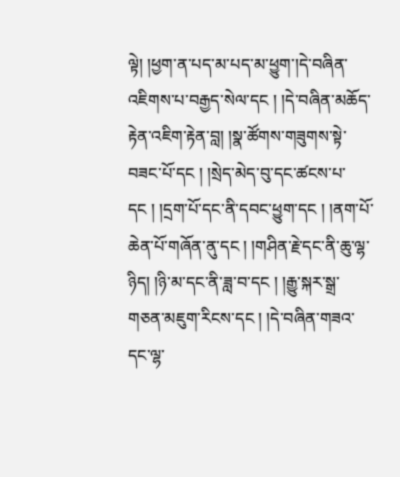ལྟེ། །ཕྱག་ན་པད་མ་པད་མ་ཕྱུག་།དེ་བཞིན་འཇིགས་པ་བརྒྱད་སེལ་དང ། །དེ་བཞིན་མཆོད་རྟེན་འཇིག་རྟེན་བླ། །སྣ་ཚོགས་གཟུགས་སྟེ་བཟང་པོ་དང ། །སྲེད་མེད་བུ་དང་ཚངས་པ་དང ། །དྲག་པོ་དང་ནི་དབང་ཕྱུག་དང ། །ནག་པོ་ཆེན་པོ་གཞོན་ནུ་དང ། །གཤིན་རྗེ་དང་ནི་ཆུ་ལྷ་ཉིད། །ཉི་མ་དང་ནི་ཟླ་བ་དང ། །རྒྱུ་སྐར་སྒྲ་གཅན་མཇུག་རིངས་དང ། །དེ་བཞིན་གཟའ་དང་ལྷ་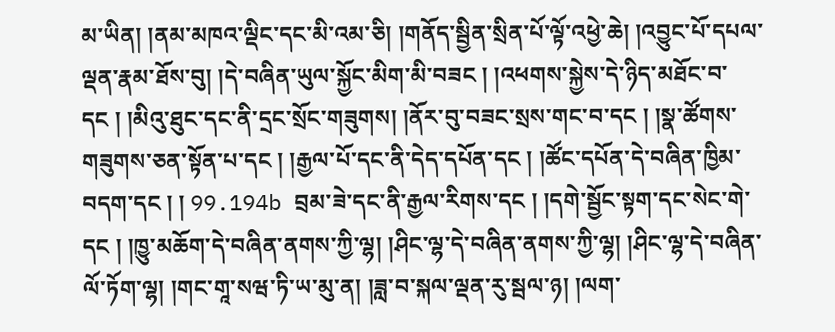མ་ཡིན། །ནམ་མཁའ་ལྡིང་དང་མི་འམ་ཅི། །གནོད་སྦྱིན་སྲིན་པོ་ལྟོ་འཕྱེ་ཆེ། །འབྱུང་པོ་དཔལ་ལྡན་རྣམ་ཐོས་བུ། །དེ་བཞིན་ཡུལ་སྐྱོང་མིག་མི་བཟང ། །འཕགས་སྐྱེས་དེ་ཉིད་མཐོང་བ་དང ། །མིའུ་ཐུང་དང་ནི་དྲང་སྲོང་གཟུགས། །ནོར་བུ་བཟང་སྲས་གང་བ་དང ། །སྣ་ཚོགས་གཟུགས་ཅན་སྟོན་པ་དང ། །རྒྱལ་པོ་དང་ནི་དེད་དཔོན་དང ། །ཚོང་དཔོན་དེ་བཞིན་ཁྱིམ་བདག་དང ། ། 99.194b བྲམ་ཟེ་དང་ནི་རྒྱལ་རིགས་དང ། །དགེ་སྦྱོང་སྟག་དང་སེང་གེ་དང ། །ཁྱུ་མཆོག་དེ་བཞིན་ནགས་ཀྱི་ལྷ། །ཤིང་ལྷ་དེ་བཞིན་ནགས་ཀྱི་ལྷ། །ཤིང་ལྷ་དེ་བཞིན་ལོ་ཏོག་ལྷ། །གང་གཱ་སཝ་ཏི་ཡ་མུ་ན། །ཟླ་བ་སྐལ་ལྡན་རུ་སྦལ་ཉ། །ལག་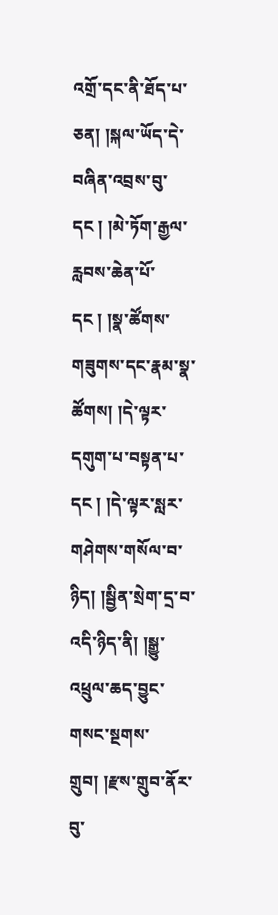འགྲོ་དང་ནི་ཐོད་པ་ཅན། །སྐལ་ཡོད་དེ་བཞིན་འབྲས་བུ་དང ། །མེ་ཏོག་རྒྱལ་རླབས་ཆེན་པོ་དང ། །སྣ་ཚོགས་གཟུགས་དང་རྣམ་སྣ་ཚོགས། །དེ་ལྟར་དགུག་པ་བསྟན་པ་དང ། །དེ་ལྟར་སླར་གཤེགས་གསོལ་བ་ཉིད། །སྦྱིན་སྲེག་དྲ་བ་འདི་ཉིད་ནི། །སྒྱུ་འཕྲུལ་ཆད་བྱུང་གསང་སྔགས་གྲུབ། །རྫས་གྲུབ་ནོར་བུ་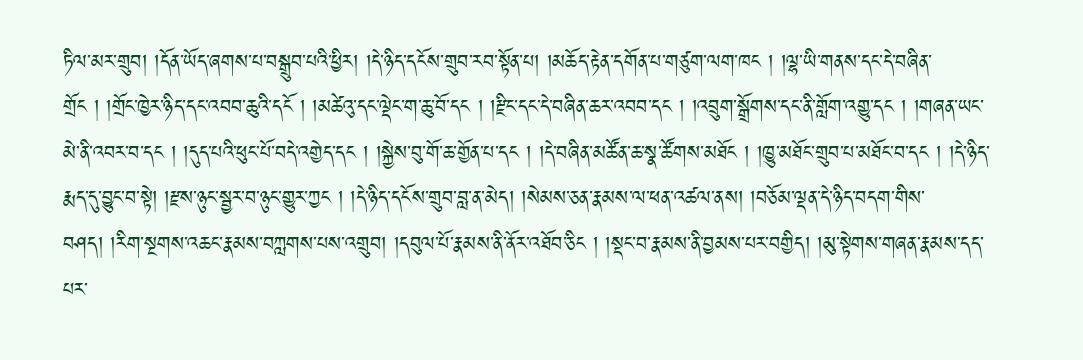ཏིལ་མར་གྲུབ། །དོན་ཡོད་ཞགས་པ་བསྒྲུབ་པའི་ཕྱིར། །དེ་ཉིད་དངོས་གྲུབ་རབ་སྟོན་པ། །མཆོད་རྟེན་དགོན་པ་གཙུག་ལག་ཁང ། །ལྷ་ཡི་གནས་དང་དེ་བཞིན་གྲོང ། །གྲོང་ཁྱེར་ཉིད་དང་འབབ་ཆུའི་དངོ ། །མཚེའུ་དང་ལྡེང་ག་ཆུ་བོ་དང ། །རྫིང་དང་དེ་བཞིན་ཆར་འབབ་དང ། །འབྲུག་སྒྲོགས་དང་ནི་གློག་འགྱུ་དང ། །གཞན་ཡང་མེ་ནི་འབར་བ་དང ། །དུད་པའི་ཕུང་པོ་བདེ་འགྱེད་དང ། །སྐྱེས་བུ་གོ་ཆ་གྱོན་པ་དང ། །དེ་བཞིན་མཚོན་ཆ་སྣ་ཚོགས་མཐོང ། །ཁྱུ་མཐོང་གྲུབ་པ་མཐོང་བ་དང ། །དེ་ཉིད་རྨད་དུ་བྱུང་བ་སྟེ། །རྫས་ཉུང་སྦྱར་བ་ཉུང་གྱུར་ཀྱང ། །དེ་ཉིད་དངོས་གྲུབ་བླ་ན་མེད། །སེམས་ཅན་རྣམས་ལ་ཕན་འཚལ་ནས། །བཅོམ་ལྡན་དེ་ཉིད་བདག་གིས་བཤད། །རིག་སྔགས་འཆང་རྣམས་བཀླགས་པས་འགྲུབ། །དབུལ་པོ་རྣམས་ནི་ནོར་འཐོབ་ཅིང ། །སྡང་བ་རྣམས་ནི་བྱམས་པར་བགྱིད། །མུ་སྟེགས་གཞན་རྣམས་དད་པར་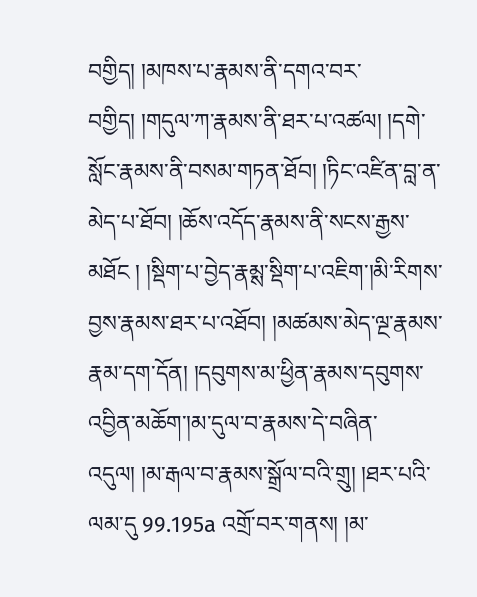བགྱིད། །མཁས་པ་རྣམས་ནི་དགའ་བར་བགྱིད། །གདུལ་ཀ་རྣམས་ནི་ཐར་པ་འཚལ། །དགེ་སློང་རྣམས་ནི་བསམ་གཏན་ཐོབ། །ཏིང་འཛིན་བླ་ན་མེད་པ་ཐོབ། །ཆོས་འདོད་རྣམས་ནི་སངས་རྒྱས་མཐོང ། །སྡིག་པ་བྱེད་རྣམྶ་སྡིག་པ་འཇིག་།མི་རིགས་བྱས་རྣམས་ཐར་པ་འཐོབ། །མཚམས་མེད་ལྔ་རྣམས་རྣམ་དག་དོན། །དབུགས་མ་ཕྱིན་རྣམས་དབུགས་འབྱིན་མཆོག་།མ་དུལ་བ་རྣམས་དེ་བཞིན་འདུལ། །མ་རྒལ་བ་རྣམས་སྒྲོལ་བའི་གྲུ། །ཐར་པའི་ལམ་དུ 99.195a འགྲོ་བར་གནས། །མ་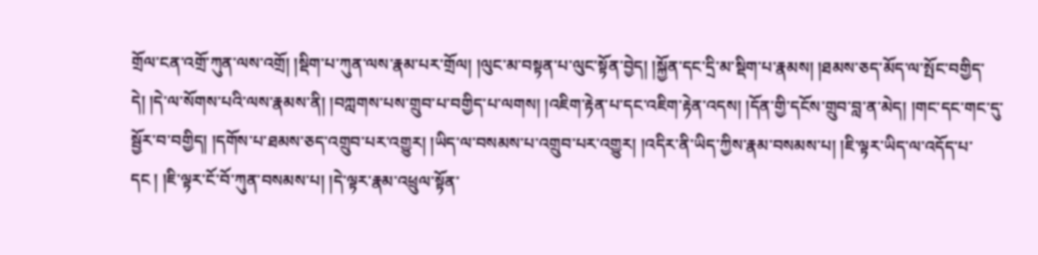གྲོལ་ངན་འགྲོ་ཀུན་ལས་འགྲོ། །སྡིག་པ་ཀུན་ལས་རྣམ་པར་གྲོལ། །ལུང་མ་བསྟན་པ་ལུང་སྟོན་བྱེད། །སྐྱོན་དང་དྲི་མ་སྡིག་པ་རྣམས། །ཐམས་ཅད་མོད་ལ་སྤོང་བགྱིད་དེ། །དེ་ལ་སོགས་པའི་ལས་རྣམས་ནི། །བཀླགས་པས་གྲུབ་པ་བགྱིད་པ་ལགས། །འཇིག་རྟེན་པ་དང་འཇིག་རྟེན་འདས། །དོན་གྱི་དངོས་གྲུབ་བླ་ན་མེད། །གང་དང་གང་དུ་སྦྱོར་བ་བགྱིད། །དགོས་པ་ཐམས་ཅད་འགྲུབ་པར་འགྱུར། །ཡིད་ལ་བསམས་པ་འགྲུབ་པར་འགྱུར། །འདིར་ནི་ཡིད་ཀྱིས་རྣམ་བསམས་པ། །ཇི་ལྟར་ཡིད་ལ་འདོད་པ་དང ། །ཇི་ལྟར་ངོ་བོ་ཀུན་བསམས་པ། །དེ་ལྟར་རྣམ་འཕྲུལ་སྟོན་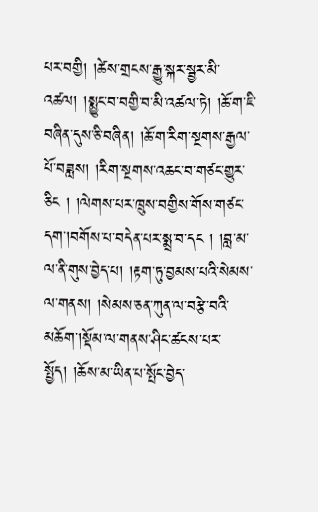པར་བགྱི། །ཚེས་གྲངས་རྒྱུ་སྐར་སྦྱར་མི་འཚལ། །སྨྱུང་བ་བགྱི་བ་མི་འཚལ་ཏེ། །ཆོ་ག་ཇི་བཞིན་དུས་ཅི་བཞིན། །ཆོ་ག་རིག་སྔགས་རྒྱལ་པོ་བཟླས། །རིག་སྔགས་འཆང་བ་གཙང་གྱུར་ཅིང ། །ལེགས་པར་ཁྲུས་བགྱིས་གོས་གཙང་དག་།བགོས་པ་བདེན་པར་སྨྲ་བ་དང ། །བླ་མ་ལ་ནི་གུས་བྱེད་པ། །རྟག་ཏུ་བྱམས་པའི་སེམས་ལ་གནས། །སེམས་ཅན་ཀུན་ལ་བརྩེ་བའི་མཆོག་།སྡོམ་ལ་གནས་ཤིང་ཚངས་པར་སྤྱོད། །ཆོས་མ་ཡིན་པ་སྤོང་བྱེད་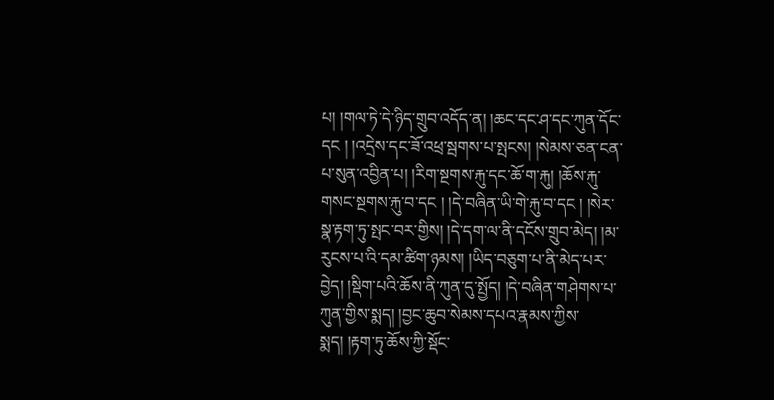པ། །གལ་ཏེ་དེ་ཉིད་གྲུབ་འདོད་ན། །ཆང་དང་ཤ་དང་ཀུན་དོང་དང ། །འདྲེས་དང་ཟོ་འཕྲ་སྦགས་པ་སྤངས། །སེམས་ཅན་ངན་པ་སུན་འབྱིན་པ། །རིག་སྔགས་རྐུ་དང་ཆོ་ག་རྐུ། །ཆོས་རྐུ་གསང་སྔགས་རྐུ་བ་དང ། །དེ་བཞིན་ཡི་གེ་རྐུ་བ་དང ། །སེར་སྣ་རྟག་ཏུ་སྤང་བར་གྱིས། །དེ་དག་ལ་ནི་དངོས་གྲུབ་མེད། །མ་རུངས་པ་འི་དམ་ཚིག་ཉམས། །ཡིད་བཅུག་པ་ནི་མེད་པར་བྱེད། །སྡིག་པའི་ཆོས་ནི་ཀུན་དུ་སྤྱོད། །དེ་བཞིན་གཤེགས་པ་ཀུན་གྱིས་སྨད། །བྱང་ཆུབ་སེམས་དཔའ་རྣམས་ཀྱིས་སྨད། །རྟག་ཏུ་ཆོས་ཀྱི་སྡོང་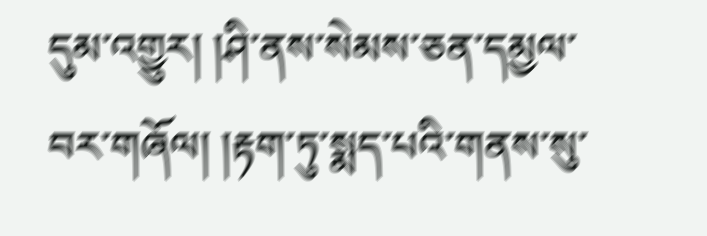དུམ་འགྱུར། །ཤི་ནས་སེམས་ཅན་དམྱལ་བར་གཞོལ། །རྟག་ཏུ་སྨད་པའི་གནས་སུ་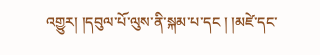འགྱུར། །དབུལ་པོ་ལུས་ནི་སྐམ་པ་དང ། །མཛེ་དང་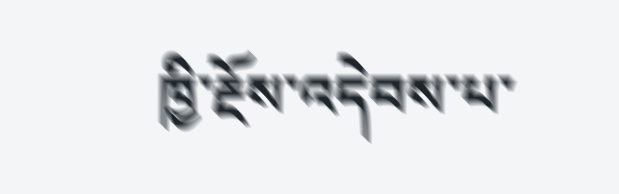ཁྱི་རྔོས་འདེབས་པ་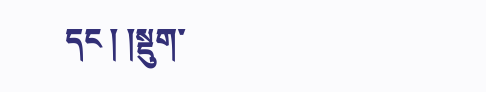དང ། །སྡུག་